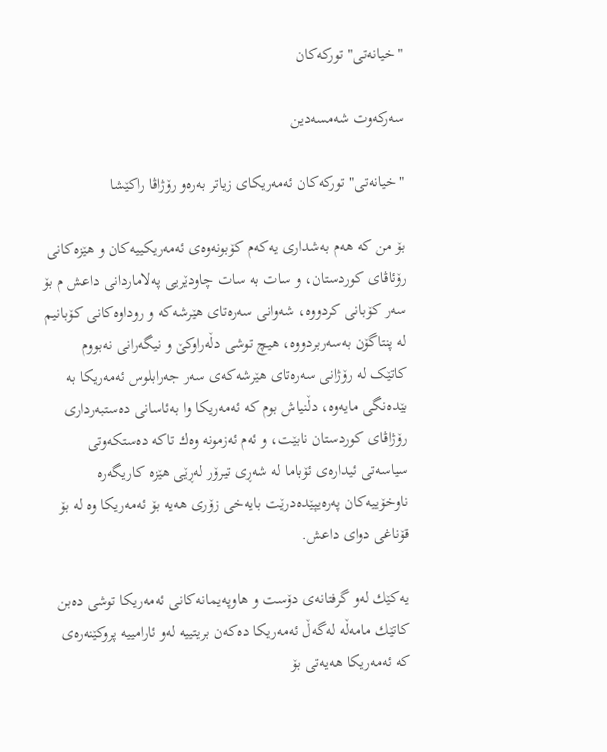"خیانه‌تی" توركه‌كان

سەرکەوت شەمسەدین

"خیانه‌تی" توركه‌كان ئه‌مەریكای زیاتر به‌ره‌و رۆژاڤا راكێشا

بۆ من كه‌ هه‌م به‌شداری یه‌كه‌م كۆبونه‌وه‌ی ئەمەریکییه‌كان و هێزه‌كانی رۆئاڤای كوردستان، و سات به‌ سات چاودێریی په‌لاماردانی داعش م بۆ سه‌ر كۆبانی كردووه‌، شه‌وانی سه‌ره‌تای هێرشه‌كه‌ و روداوه‌كانی كۆبانیم له‌ پنتاگۆن به‌سه‌ربردووه‌، هیچ توشی دڵه‌راوكێ و نیگه‌رانی نه‌بووم كاتێک له‌ رۆژانی سه‌ره‌تای هێرشه‌كه‌ی سه‌ر جه‌رابلوس ئەمەریکا به‌ بێده‌نگی مایه‌وه‌، دڵنیاش بوم كه‌ ئەمەریکا وا به‌ئاسانی ده‌ستبه‌رداری رۆژاڤای كوردستان نابێت، و ئه‌م ئه‌زمونه‌ وه‌ك تاكه‌ ده‌ستكه‌وتی سیاسه‌تی ئیداره‌ی ئۆباما لە شه‌ڕی تیرۆر لەڕێی هێزه‌ كاریگه‌ره‌ ناوخۆییه‌كان په‌ره‌یپێده‌درێت بایه‌خی زۆری هه‌یه‌ بۆ ئەمەریکا وه‌ له‌ بۆ قۆناغی دوای داعش.

یه‌كێك له‌و گرفتانه‌ی دۆست و هاوپه‌یمانه‌كانی ئەمەریکا توشی ده‌بن كاتێك مامه‌ڵه‌ له‌گه‌ڵ ئەمەریکا ده‌كه‌ن بریتییە له‌و ئارامییه‌ پروكێنه‌ره‌ی كه‌ ئەمەریکا هه‌یه‌تی بۆ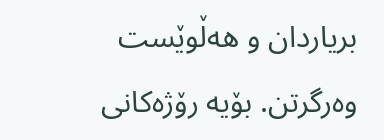بریاردان و هه‌ڵوێست وه‌رگرتن. بۆیه‌ رۆژه‌كانی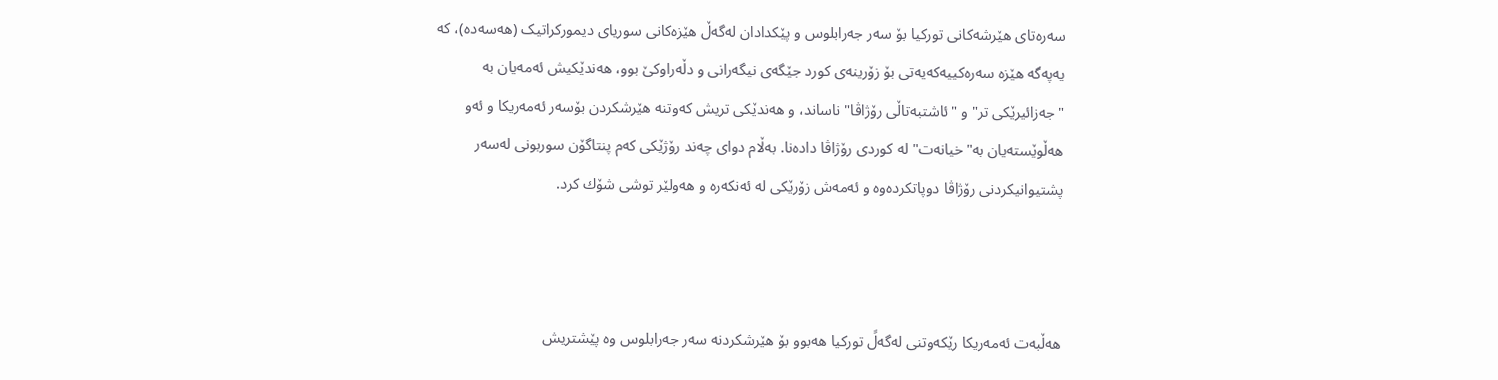سه‌ره‌تای هێرشه‌كانی توركیا بۆ سه‌ر جه‌رابلوس و پێكدادان له‌گه‌ڵ هێزه‌كانی سوریای دیموركراتیک (هەسەدە)، کە یه‌په‌گه‌ هێزە سەرەکییەکەیەتی بۆ زۆرینه‌ی كورد جێگه‌ی نیگه‌رانی و دڵه‌راوكێ بوو، هه‌ندێكیش ئه‌مه‌یان به‌ "جه‌زائیرێكی تر" و "ئاشتبه‌تاڵی رۆژاڤا" ناساند، و هه‌ندێكی تریش كه‌وتنه‌ هێرشكردن بۆسه‌ر ئەمەریکا و ئه‌و هه‌ڵوێسته‌یان به‌"خیانه‌ت" له‌ كوردی رۆژاڤا داده‌نا. به‌ڵام دوای چه‌ند رۆژێكی كه‌م پنتاگۆن سوربونی له‌سه‌ر پشتیوانیكردنی رۆژاڤا دوپاتكرده‌وه‌ و ئه‌مه‌ش زۆرێكی له‌ ئه‌نكه‌ره‌ و هه‌ولێر توشی شۆك كرد.



هه‌ڵبه‌ت ئەمەریکا رێكه‌وتنی له‌گه‌لً توركیا هه‌بوو بۆ هێرشكردنه‌ سه‌ر جه‌رابلوس وه‌ پێشتریش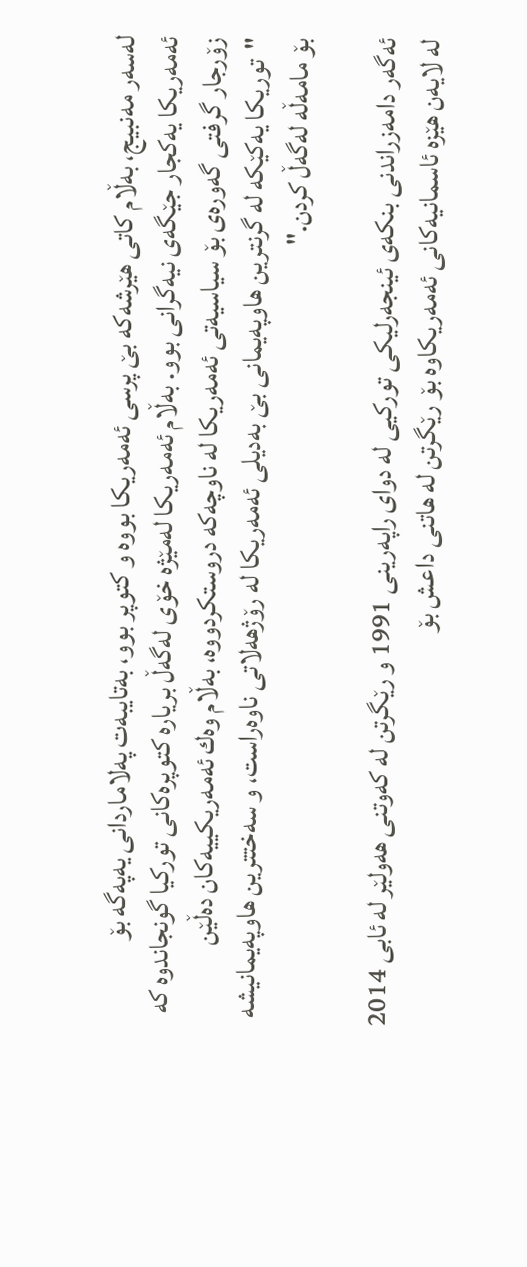له‌سه‌ر مه‌نبیج، به‌ڵام كاتی هێرشه‌كه‌ بێ پرسی ئەمەریکا بووه‌ و كتوپر بوو، به‌تایبه‌ت په‌لاماردانی یه‌په‌گه‌ بۆ ئەمەریکا یه‌كجار جێگه‌ی نیه‌گرانی بوو. به‌ڵام ئەمەریکا له‌مێژه‌ خۆی له‌گه‌ڵ بریاره‌ كتوپره‌كانی توركیا گونجاندوه‌ كه‌ زۆرجار گرفتی گه‌وره‌ی بۆ سیاسیه‌تی ئەمەریکا له‌ ناوچه‌كه‌ دروستكردووه‌، به‌ڵام وه‌ك ئەمەریکییه‌كان ده‌ڵێن "توریكا یه‌كێكه‌ له‌ گرنترین هاوپه‌یمانی بێ به‌دیلی ئەمەریکا له‌ رۆژهه‌لاتی ناوه‌راست، و سه‌ختترین هاوپه‌یمانیشه‌ بۆ مامه‌ڵه‌ له‌گه‌ڵ كردن."

ئه‌گه‌ر دامه‌زراندنی بنكه‌ی ئینجه‌رلیكی تورکیی له‌ دوای راپه‌رینی 1991 و رێگرتن له‌ كه‌وتنی هه‌ولێر له‌ ئابی 2014 له‌ لایه‌ن هێزه‌ ئاسمانیه‌كانی ئەمەریکاوه بۆ رێگرتن له‌ هاتنی داعش بۆ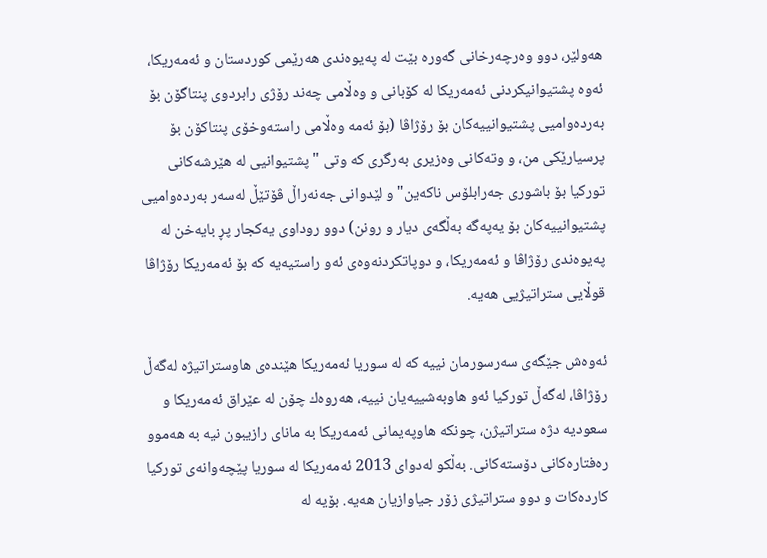هه‌ولێر‌، دوو وه‌رچه‌رخانی گه‌وره‌ بێت له‌ په‌یوه‌ندی هه‌رێمی كوردستان و ئەمەریکا، ئه‌وه‌ پشتیوانیكردنی ئەمەریکا له‌ كۆبانی و وه‌ڵامی چه‌ند رۆژی رابردوی پنتاگۆن بۆ به‌رده‌وامیی پشتیوانییه‌كان بۆ رۆژاڤا (بۆ ئه‌مه‌ وه‌ڵامی راسته‌وخۆی پنتاكۆن بۆ پرسیارێكی من، و وته‌كانی وه‌زیری به‌رگری كه‌ وتی "پشتیوانیی له‌ هێرشه‌كانی توركیا بۆ باشوری جه‌رابلۆس ناكه‌ین" و لێدوانی جه‌نه‌راڵ ڤۆتێڵ له‌سه‌ر به‌رده‌وامیی پشتیوانییه‌كان بۆ یه‌په‌گه‌ به‌ڵگه‌ی دیار و رونن) دوو روداوی یه‌كجار پڕ بایه‌خن له‌ په‌یوه‌ندی رۆژاڤا و ئەمەریکا، و دوپاتكردنه‌وه‌ی ئه‌و راستیه‌یه‌ كه‌ بۆ ئەمەریکا رۆژاڤا قوڵایی ستراتیژیی هه‌یه‌.

ئه‌وه‌ش جێگه‌ی سه‌رسورمان نییه‌ كه‌ له‌ سوریا ئەمەریکا هێنده‌ی هاوستراتیژه‌ له‌گه‌ڵ رۆژاڤا، له‌گه‌ڵ توركیا ئه‌و هاوبه‌شییه‌یان نییه‌‌، هه‌روه‌ك چۆن له‌ عێراق ئەمەریکا و سعودیه‌ دژه‌ ستراتیژن، چونكه‌ هاوپه‌یمانی ئەمەریکا به‌ مانای رازیبون نیه‌ به‌ هه‌موو ره‌فتاره‌كانی دۆسته‌كانی. به‌ڵكو له‌دوای 2013 ئەمەریکا له‌ سوریا پێچه‌وانه‌ی توركیا كارده‌كات و دوو ستراتیژی زۆر جیاوازیان هه‌یه‌. بۆیه‌ له‌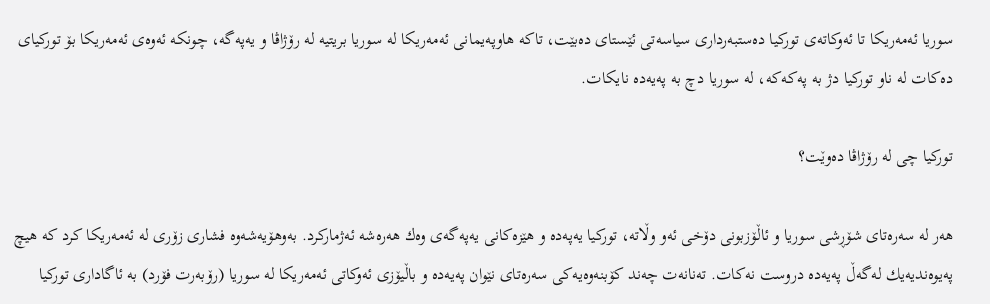سوریا ئەمەریکا تا ئه‌وكاته‌ی توركیا ده‌ستبه‌رداری سیاسه‌تی ئێستای ده‌بێت، تاكه‌ هاوپه‌یمانی ئەمەریکا له‌ سوریا بریتیه‌ له‌ رۆژاڤا و یه‌په‌گه‌، چونكه‌ ئه‌وه‌ی ئەمەریکا بۆ توركیای ده‌كات له‌ ناو توركیا دژ به‌ په‌كه‌كه‌، له‌ سوریا دچ به‌ په‌یه‌ده‌ نایكات.

توركیا چی له‌ رۆژاڤا ده‌وێت؟

هه‌ر له‌ سه‌ره‌تای شۆڕشی سوریا و ئاڵۆزبونی دۆخی ئه‌و وڵاته‌، توركیا یه‌په‌ده‌ و هێزه‌كانی یه‌په‌گه‌ی وه‌ك هه‌ره‌شه‌ ئه‌ژماركرد. به‌وهۆیه‌شه‌وه‌ فشاری زۆری له‌ ئەمەریکا كرد كه‌ هیچ په‌یوه‌ندیه‌یك له‌گه‌ڵ په‌یه‌ده‌ دروست نه‌كات. ته‌نانه‌ت چه‌ند كۆبنه‌وه‌یه‌كی سه‌ره‌تای نێوان په‌یه‌ده‌ و باڵیۆزی ئه‌وكاتی ئەمەریکا له‌ سوریا (رۆبه‌رت فۆرد) به‌ ئاگاداری توركیا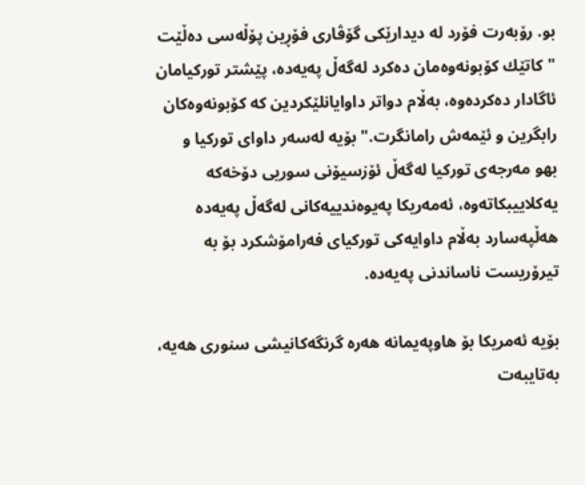بو. رۆبه‌رت فۆرد له‌ دیدارێكی گۆڤاری فۆڕین پۆڵه‌سی ده‌ڵێت "كاتێك كۆبونه‌وه‌مان ده‌كرد له‌گه‌ڵ په‌یه‌ده‌، پێشتر توركیامان ئاگادار ده‌كردەوە، به‌ڵام دواتر داوایانلێكردین كه‌ كۆبونه‌وه‌كان رابگرین و ئێمه‌ش رامانگرت." بۆیه‌ له‌سه‌ر داوای توركیا و بهو ‌مه‌رجه‌ی توركیا له‌گه‌ڵ ئۆزسیۆنی سوریی دۆخه‌كه‌ یه‌كلاییبكاته‌وه‌، ئەمەریکا په‌یوه‌ندییه‌‌كانی له‌گه‌ڵ په‌یه‌ده‌ هه‌ڵپه‌سارد به‌ڵام داوایه‌كی توركیای فه‌رامۆشكرد بۆ به‌ تیرۆریست ناساندنی په‌یه‌ده‌.

بۆیه‌ ئه‌مریکا بۆ هاوپه‌یمانه‌ هه‌ره‌ گرنگه‌كانیشی سنوری هه‌یه‌، به‌تایبه‌ت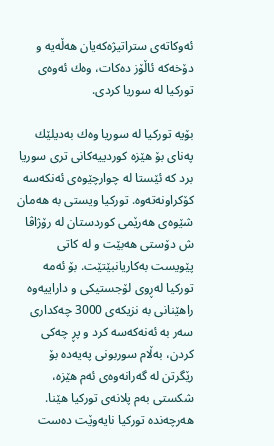ئه‌وكاته‌ی ستراتیژه‌كه‌یان هه‌ڵه‌یه‌ و دۆخه‌كه‌ ئاڵۆز ده‌كات، وه‌ك ئه‌وه‌ی توركیا له‌ سوریا كردی.

بۆیه‌ توركیا له‌ سوریا وه‌ك به‌دیلێك په‌نای بۆ هێزه‌ كوردییه‌كانی تری سوریا برد كه‌ ئێستا له‌ چوارچێوه‌ی ئه‌نكه‌سه‌ كۆكراونه‌ته‌وه‌. توركیا ویستی به‌ هه‌مان شێوه‌ی هه‌رێمی كوردستان له‌ رۆژاڤا ش دۆستی هه‌بێت و له‌ كاتی پێویست به‌كاریانبێتێت. بۆ ئه‌مه‌ توركیا له‌ڕوی لۆجستیكی و داراییه‌وه‌ راهێنانی به‌ نزیكه‌ی 3000 چه‌كداری سه‌ر به‌ ئه‌نه‌كه‌سه‌ کرد و پڕ چه‌كی كردن، به‌ڵام سوربونی په‌یه‌ده‌ بۆ رێگرتن له‌ گه‌رانه‌وه‌ی ئه‌م هێزه‌، شكستی به‌م پلانه‌ی توركیا هێنا. هه‌رچه‌نده‌ توركیا نایه‌وێت ده‌ست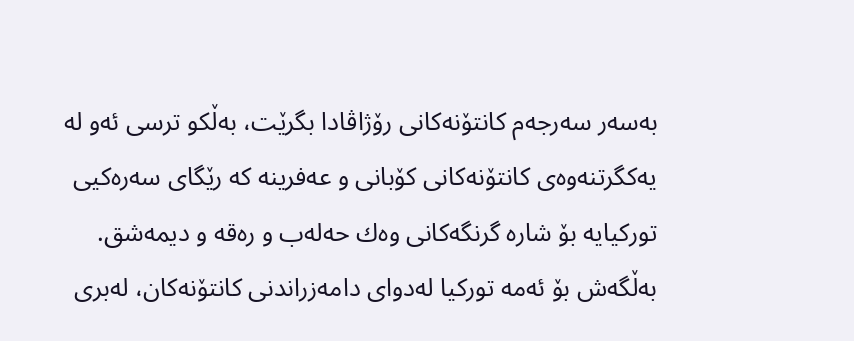به‌سه‌ر سه‌رجه‌م كانتۆنه‌كانی رۆژاڤادا بگرێت، به‌ڵكو ترسی ئه‌و له‌ یه‌كگرتنه‌وه‌ی كانتۆنه‌كانی كۆبانی و عه‌فرینه‌ كه‌ رێگای سه‌ره‌كیی توركیایه‌ بۆ شاره‌ گرنگه‌كانی وه‌ك حه‌له‌ب و ره‌قه‌ و دیمه‌شق. به‌ڵگه‌ش بۆ ئه‌مه‌ توركیا له‌دوای دامه‌زراندنی كانتۆنه‌كان، له‌بری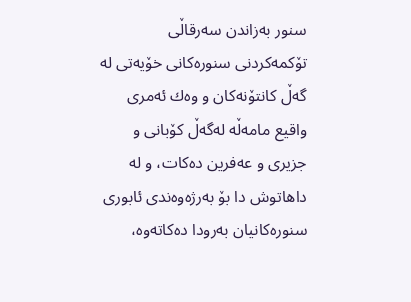سنور به‌زاندن سه‌رقاڵی تۆكمه‌كردنی سنوره‌كانی خۆیه‌تی له‌ گه‌ڵ كانتۆنه‌كان و وه‌ك ئه‌مری واقیع مامه‌ڵه‌ له‌گه‌ڵ كۆبانی و جزیری و عه‌فرین ده‌كات، و له‌ داهاتوش دا بۆ به‌رژه‌وه‌ندی ئابوری سنوره‌كانیان به‌رودا ده‌كاته‌وه‌،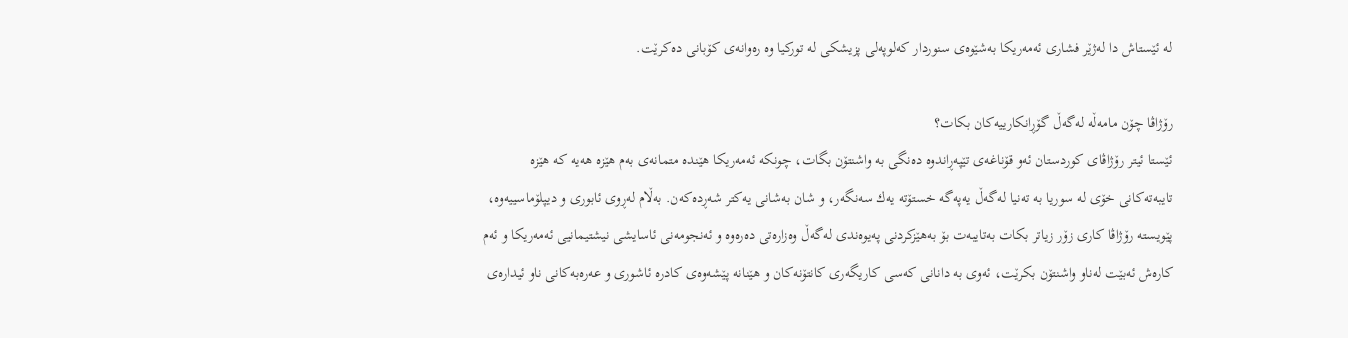له‌ ئێستاش دا له‌ژێر فشاری ئەمەریکا به‌شێوه‌ی سنوردار كه‌لوپه‌لی پزیشكی له‌ توركیا وه‌ ره‌وانه‌ی كۆبانی ده‌كرێت.

رۆژاڤا چۆن مامه‌ڵه‌ له‌گه‌ڵ گۆڕانكارییه‌‌كان بکات؟
ئێستا ئیتر رۆژاڤای كوردستان ئه‌و قۆناغه‌ی تێپه‌ڕاندوه‌ ده‌نگی به‌ واشنتۆن بگات، چونكه‌ ئەمەریکا هێنده‌ متمانه‌ی به‌م هێزه ‌هه‌یه‌ كه‌ هێزه‌ تایبه‌ته‌كانی خۆی له‌ سوریا به‌ ته‌نیا له‌گه‌ڵ یه‌په‌گه‌ خستۆته‌ یه‌ك سه‌نگه‌ر، و شان به‌شانی یه‌كتر شه‌ڕده‌كه‌ن. به‌ڵام له‌ڕوی ئابوری و دیپلۆماسییه‌وه‌، پێویسته‌ رۆژاڤا كاری زۆر زیاتر بكات به‌تایبه‌ت بۆ به‌هێزكردنی په‌یوه‌ندی له‌گه‌ڵ وه‌زاره‌تی ده‌ره‌وه‌ و ئه‌نجومه‌نی ئاسایشی نیشتیمانیی ئەمەریکا و ئه‌م كاره‌ش ئه‌بێت له‌ناو واشنتۆن بكرێت، ئه‌وی به‌ دانانی كه‌سی كاریگه‌ری كانتۆنه‌كان و هێنانه‌ پێشه‌وه‌ی كادره‌ ئاشوری و عه‌ره‌به‌كانی ناو ئیداره‌ی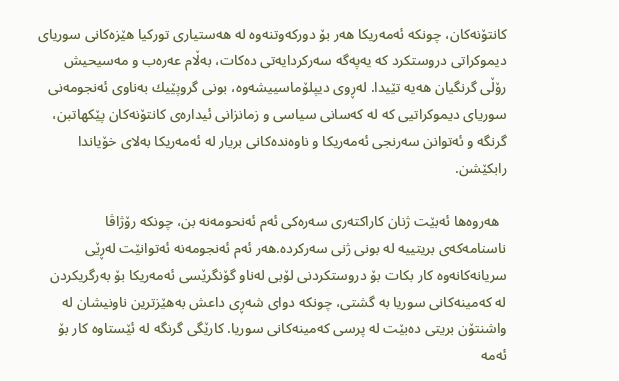كانتۆنه‌كان، چونكه‌ ئەمەریکا هه‌ر بۆ دوركه‌وتنه‌وه‌ له‌ هه‌ستیاری توركیا هێزه‌كانی سوریای دیموكراتی دروستكرد كه‌ یه‌په‌گه‌ سه‌ركردایه‌تی ده‌كات، به‌ڵام عه‌ره‌ب و مه‌سیحیش رۆڵی گرنگیان هه‌یه‌ تێیدا. له‌ڕوی دیپلۆماسییشەوە، بونی گروپێیك به‌ناوی ئه‌نجومه‌نی سوریای دیموكراتیی كه‌ له‌ كه‌سانی سیاسی و زمانزانی ئیداره‌ی كانتۆنه‌كان پێكهاتبن، گرنگه‌ و ئه‌توانن سه‌رنجی ئەمەریکا و ناوه‌نده‌كانی بریار له‌ ئەمەریکا به‌لای خۆیاندا رابكێشن.

  هه‌روه‌ها ئه‌بێت ژنان كاراكته‌ری سه‌ره‌كی ئه‌م ئه‌نحومه‌نه‌ بن، چونكه‌ رۆژاڤا ناسنامه‌كه‌ی بریتییه‌ له‌ بونی ژنی سه‌ركرده‌.هه‌ر ئه‌م ئه‌نجومه‌نه‌ ئه‌توانێت له‌ڕێی سریانه‌کانه‌وه‌ كار بكات بۆ دروستكردنی لۆبی له‌ناو گۆنگرێسی ئەمەریکا بۆ به‌رگریكردن له‌ كه‌مینه‌كانی سوریا به‌ گشتی، چونكه‌ دوای شه‌ڕی داعش به‌هێزترین ناونیشان له‌ واشنتۆن بریتی ده‌بێت له‌ پرسی كه‌مینه‌كانی سوریا. كارێگی گرنگه‌ له‌ ئێستاوه‌ كار بۆ ئه‌مه‌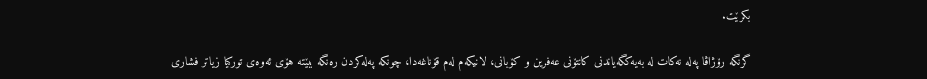بكرێت.

گرنگه‌ رۆژاڤا په‌له‌ نه‌كات له‌ به‌یه‌كگه‌یاندنی كانتۆنی عه‌فرین و كۆبانی، لانیكه‌م له‌م قۆناغه‌دا، چونكه‌ په‌له‌كردن ره‌نگه‌ ببێته‌ هۆی ئه‌وه‌ی توركیا زیاتر فشاری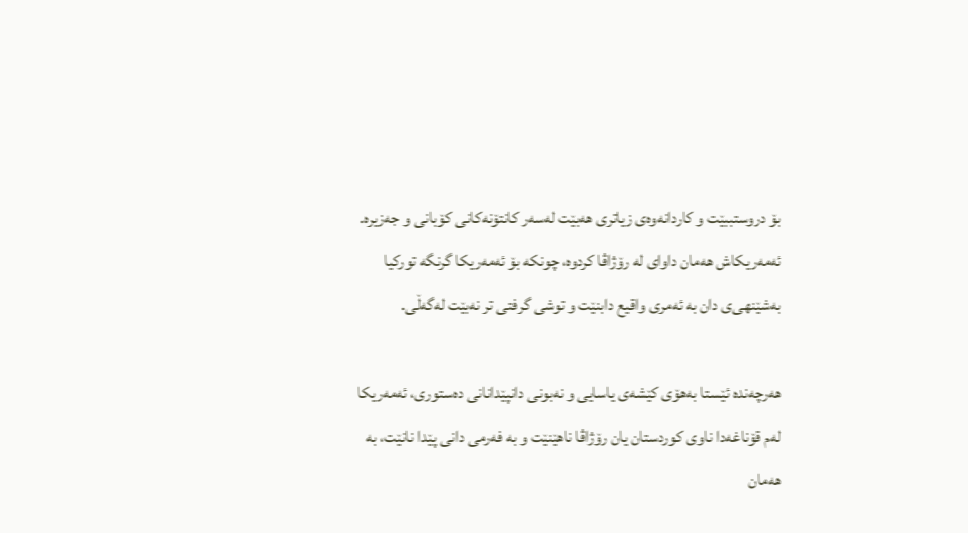بۆ دروستببێت و كاردانه‌وه‌ی زیاتری هه‌بێت له‌سه‌ر كانتۆنه‌كانی كۆبانی و جه‌زیره‌. ئەمەریکاش هه‌مان داوای له‌ رۆژاڤا كردوه‌، چونكه‌ بۆ ئەمەریکا گرنگه‌ توركیا به‌شێنهی‌ی دان به‌ ئه‌مری واقیع دابنێت و توشی گرفتی تر نه‌بێت له‌گه‌ڵی.

هه‌رچه‌نده‌ ئێستا به‌هۆی كێشه‌ی یاسایی و نه‌بونی دانپێدانانی ده‌ستوری، ئەمەریکا له‌م قۆناغه‌دا ناوی كوردستان یان رۆژاڤا ناهێنێت و به‌ فه‌رمی دانی پێدا نانێت، به‌ هه‌مان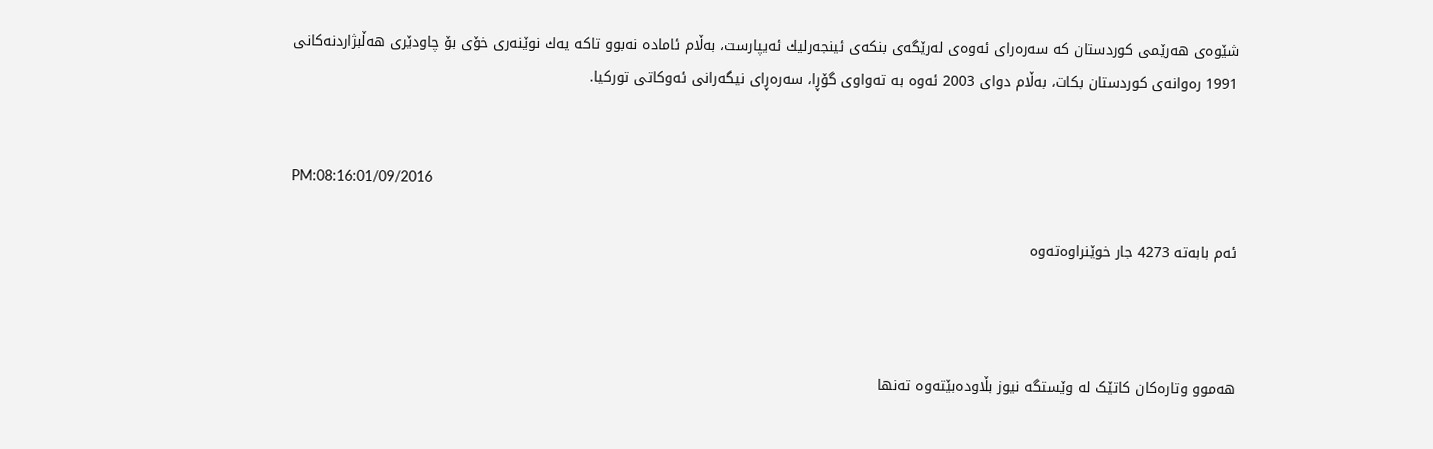شێوه‌ی هه‌رێمی كوردستان كه‌ سه‌ره‌رای ئه‌وه‌ی له‌رێگه‌ی بنكه‌ی ئینجه‌رلیك ئه‌یپارست، به‌ڵام ئاماده‌ نه‌بوو تاكه‌ یه‌ك نوێنه‌ری خۆی بۆ چاودێری هه‌ڵبژاردنه‌كانی 1991 ره‌وانه‌ی كوردستان بكات، به‌ڵام دوای 2003 ئه‌وه‌ به‌ ته‌واوی گۆڕا، سه‌ره‌ڕای نیگه‌رانی ئه‌وكاتی توركیا.


PM:08:16:01/09/2016

ئه‌م بابه‌ته 4273 جار خوێنراوه‌ته‌وه‌‌



هەموو وتارەکان کاتێک لە وێستگە نیوز بڵاودەبێتەوە تەنها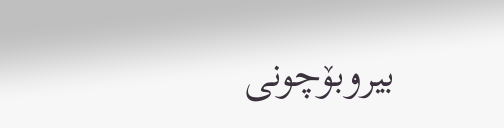بیروبۆچونی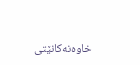خاوەنەکانێتی